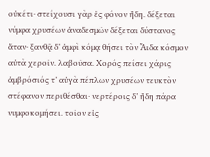οὐκέτι· στείχουσι γὰρ ἐς φόνον ἤδη. δέξεται νύμφα χρυσέων ἀναδεσμῶν δέξεται δύστανος ἄταν· ξανθᾷ δ’ ἀμφὶ κόμᾳ θήσει τὸν Ἅιδα κόσμον αὐτὰ χεροῖν. λαβοῦσα. Χορός πείσει χάρις ἀμβρόσιός τ’ αὐγὰ πέπλων χρυσέων τευκτὸν στέφανον περιθέσθαι· νερτέροις δ’ ἤδη πάρα νυμφοκομήσει. τοῖον εἰς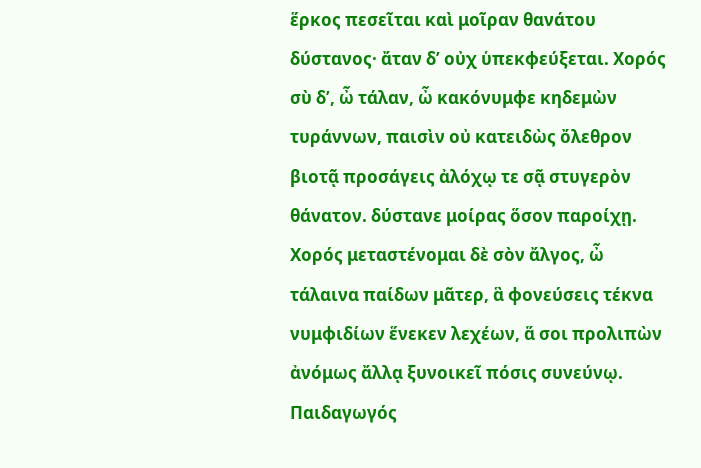ἕρκος πεσεῖται καὶ μοῖραν θανάτου δύστανος· ἄταν δ’ οὐχ ὑπεκφεύξεται. Χορός σὺ δ’, ὦ τάλαν, ὦ κακόνυμφε κηδεμὼν τυράννων, παισὶν οὐ κατειδὼς ὄλεθρον βιοτᾷ προσάγεις ἀλόχῳ τε σᾷ στυγερὸν θάνατον. δύστανε μοίρας ὅσον παροίχῃ. Χορός μεταστένομαι δὲ σὸν ἄλγος, ὦ τάλαινα παίδων μᾶτερ, ἃ φονεύσεις τέκνα νυμφιδίων ἕνεκεν λεχέων, ἅ σοι προλιπὼν ἀνόμως ἄλλᾳ ξυνοικεῖ πόσις συνεύνῳ. Παιδαγωγός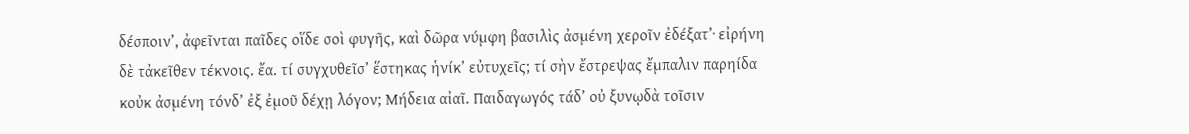δέσποιν’, ἀφεῖνται παῖδες οἵδε σοὶ φυγῆς, καὶ δῶρα νύμφη βασιλὶς ἀσμένη χεροῖν ἐδέξατ’· εἰρήνη δὲ τἀκεῖθεν τέκνοις. ἔα. τί συγχυθεῖσ’ ἕστηκας ἡνίκ’ εὐτυχεῖς; τί σὴν ἔστρεψας ἔμπαλιν παρηίδα κοὐκ ἀσμένη τόνδ’ ἐξ ἐμοῦ δέχῃ λόγον; Μήδεια αἰαῖ. Παιδαγωγός τάδ’ οὐ ξυνῳδὰ τοῖσιν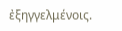ἐξηγγελμένοις.